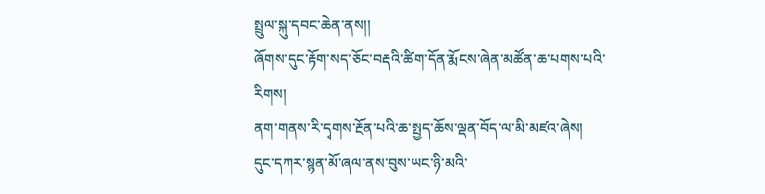སྤྲུལ་སྐུ་དབང་ཆེན་ནས།།
ཞོགས་དུང་རྟོག་སད་ཅོང་བརྡའི་ཚིག་དོན་རྨོངས་ཞེན་མཚོན་ཆ་པགས་པའི་རིགས།
ནག་གནས་རི་དྭགས་རྔོན་པའི་ཆ་སྤྱད་ཆོས་ལྡན་བོད་ལ་མི་མཛའ་ཞེས།
དུང་དཀར་སྙན་མོ་ཞལ་ནས་བུས་ཡང་ཉི་མའི་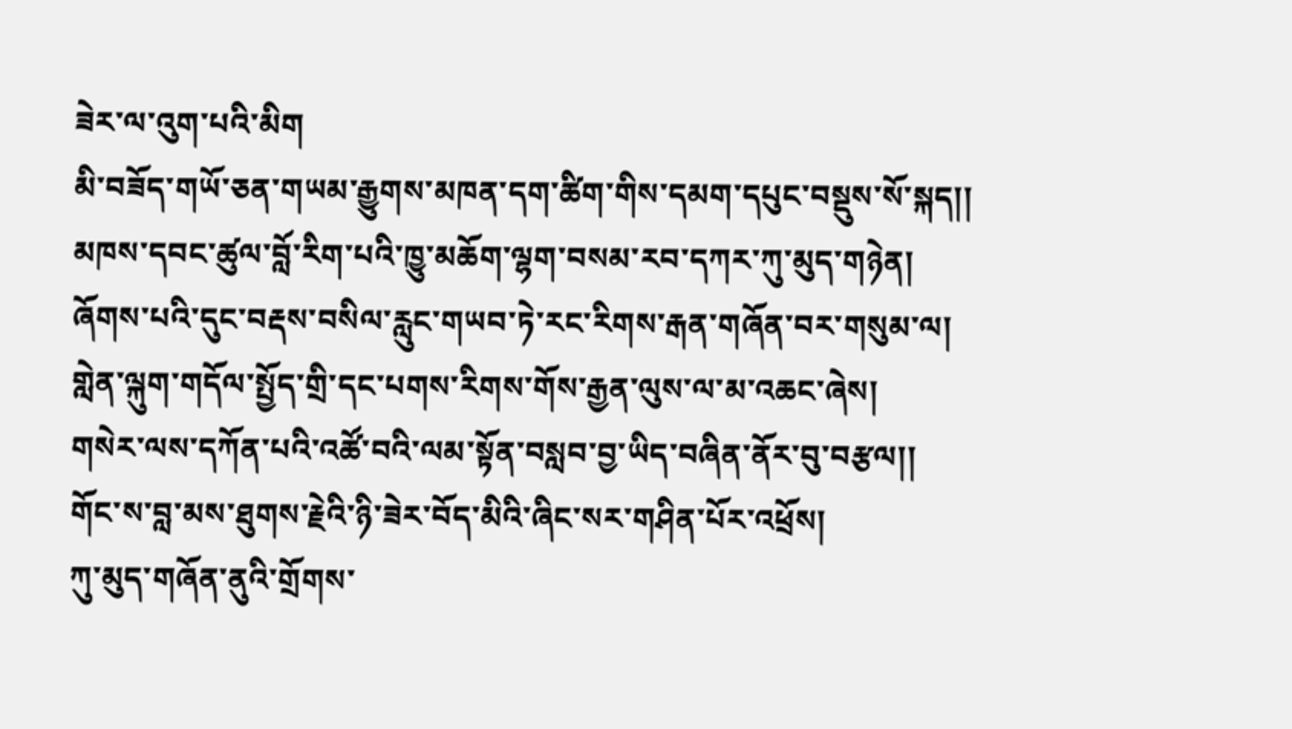ཟེར་ལ་འུག་པའི་མིག
མི་བཟོད་གཡོ་ཅན་གཡམ་རྒྱུགས་མཁན་དག་ཚིག་གིས་དམག་དཔུང་བསྡུས་སོ་སྐད།།
མཁས་དབང་ཚུལ་བློ་རིག་པའི་ཁྱུ་མཆོག་ལྷག་བསམ་རབ་དཀར་ཀུ་མུད་གཉེན།
ཞོགས་པའི་དུང་བརྡས་བསིལ་རླུང་གཡབ་ཏེ་རང་རིགས་རྒན་གཞོན་བར་གསུམ་ལ།
གླེན་ལྐུག་གདོལ་སྤྱོད་གྲི་དང་པགས་རིགས་གོས་རྒྱན་ལུས་ལ་མ་འཆང་ཞེས།
གསེར་ལས་དཀོན་པའི་འཚོ་བའི་ལམ་སྟོན་བསླབ་བྱ་ཡིད་བཞིན་ནོར་བུ་བརྩལ།།
གོང་ས་བླ་མས་ཐུགས་རྗེའི་ཉི་ཟེར་བོད་མིའི་ཞིང་སར་གཤིན་པོར་འཕྲོས།
ཀུ་མུད་གཞོན་ནུའི་གྲོགས་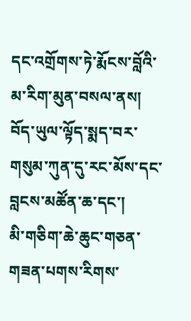དང་འགྲོགས་ཏེ་རྨོངས་བློའི་མ་རིག་མུན་བསལ་ནས།
བོད་ཡུལ་ལྟོད་སྨད་བར་གསུམ་ཀུན་དུ་རང་མོས་དང་བླངས་མཚོན་ཆ་དང་།
མི་གཅིག་ཆེ་ཆུང་གཅན་གཟན་པགས་རིགས་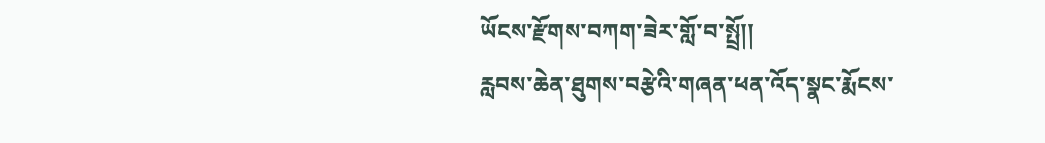ཡོངས་རྫོགས་བཀག་ཟེར་གློ་བ་སྤྲོ།།
རླབས་ཆེན་ཐུགས་བརྩེའི་གཞན་ཕན་འོད་སྣང་རྨོངས་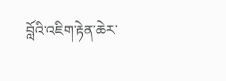བློའི་འཇིག་རྟེན་ཆེར་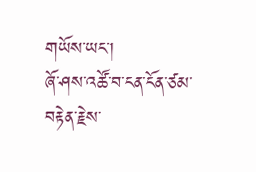གཡོས་ཡང་།
ཞོ་ཤས་འཚོ་བ་ངན་ངོན་ཙམ་བརྟེན་རྗེས་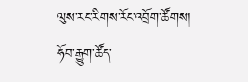ལུས་རང་རིགས་རོང་འབྲོག་ཚོགས།
ཧོབ་རྒྱུག་ཚོད་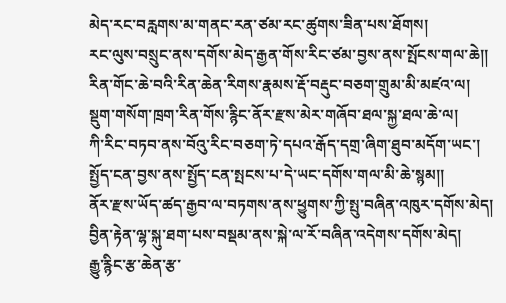མེད་རང་བརླགས་མ་གནང་རན་ཙམ་རང་ཚུགས་ཟིན་པས་ཐོགས།
རང་ལུས་བསྲུང་ནས་དགོས་མེད་རྒྱན་གོས་རིང་ཙམ་བྱས་ནས་སྤོངས་གལ་ཆེ།།
རིན་གོང་ཆེ་བའི་རིན་ཆེན་རིགས་རྣམས་རྡོ་བརྡུང་བཅག་གྲུམ་མི་མཛའ་ལ།
སྡུག་གསོག་ཁྲག་རིན་གོས་རྙིང་ནོར་རྫས་མེར་གཞོབ་ཐལ་སྐྱ་ཐལ་ཆེ་ལ།
ཀི་རིང་བཏབ་ནས་བོའུ་རིང་བཅག་ཏེ་དཔའ་རྒོད་དགྲ་ཞིག་ཐུབ་མདོག་ཡང་།
སྤྱོད་ངན་བྱས་ནས་སྤྱོད་ངན་སྤངས་པ་དེ་ཡང་དགོས་གལ་མི་ཆེ་སྙམ།།
ནོར་རྫས་ཡོད་ཚད་རྒྱབ་ལ་བཏགས་ནས་ཕྱུགས་ཀྱི་སྤུ་བཞིན་འཁུར་དགོས་མེད།
བྱིན་རྟེན་ལྷ་སྐུ་ཐག་པས་བསྡམ་ནས་སྐེ་ལ་རོ་བཞིན་འདེགས་དགོས་མེད།
རྒྱུ་རྙིང་རྩ་ཆེན་རྩ་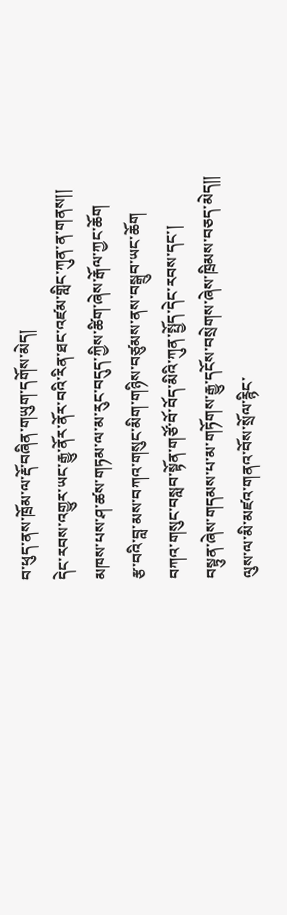བ་ཕུད་ནས་ཁྲོམ་ལ་རྡོ་བཞིན་གཡུག་དགོས་མེད།
དེང་རབས་འགྱུར་ཡང་རྒྱུ་ནོར་ནོར་བའི་རིན་ཐང་འཛམ་གླིང་ཀུན་ན་གནས།།
མཁས་པས་ཤ་ཚས་གཏམ་ལ་མ་རུང་བདུད་ཀྱིས་ཚིག་ཞེས་རྒོལ་ཀྱང་ཆོག
རྩ་བའི་བླ་མས་བཀའ་གསུང་མིག་གཉིས་བཙུམས་ནས་བསྒྲུབ་ཡང་ཆོག
བཀའ་གསུང་བསླབ་སྟོན་གཙོ་བོ་བོད་མིའི་ཀུན་སྤྱོད་དེང་རབས་དང་།
བསྟུན་ཞེས་གདམས་པ་མ་གཏོགས་རྒྱུ་དངོས་བསྲེགས་ཞེས་ཁྲིམས་བཅད་མེད།།
ལུས་ལ་མི་མཛའ་གནའ་བོས་སྲོལ་རྙིང་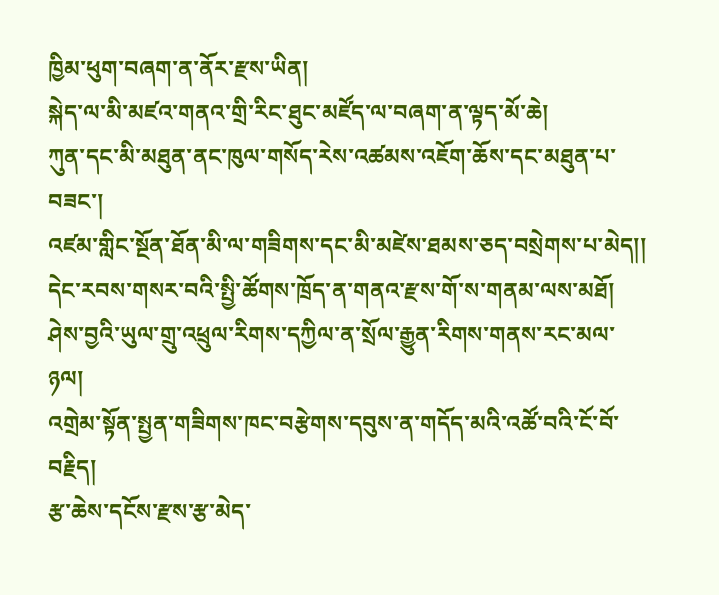ཁྱིམ་ཕུག་བཞག་ན་ནོར་རྫས་ཡིན།
སྐེད་ལ་མི་མཛའ་གནའ་གྲི་རིང་ཐུང་མཛོད་ལ་བཞག་ན་ལྟད་མོ་ཆེ།
ཀུན་དང་མི་མཐུན་ནང་ཁུལ་གསོད་རེས་འཚམས་འཇོག་ཆོས་དང་མཐུན་པ་བཟང་།
འཛམ་གླིང་སྔོན་ཐོན་མི་ལ་གཟིགས་དང་མི་མཛེས་ཐམས་ཅད་བསྲེགས་པ་མེད།།
དེང་རབས་གསར་བའི་སྤྱི་ཚོགས་ཁྲོད་ན་གནའ་རྫས་གོ་ས་གནམ་ལས་མཐོ།
ཤེས་བྱའི་ཡུལ་གྲུ་འཕྲུལ་རིགས་དཀྱིལ་ན་སྲོལ་རྒྱུན་རིགས་གནས་རང་མལ་ཉལ།
འགྲེམ་སྟོན་སྤྱན་གཟིགས་ཁང་བརྩེགས་དབུས་ན་གདོད་མའི་འཚོ་བའི་ངོ་བོ་བརྗིད།
རྩ་ཆེས་དངོས་རྫས་རྩ་མེད་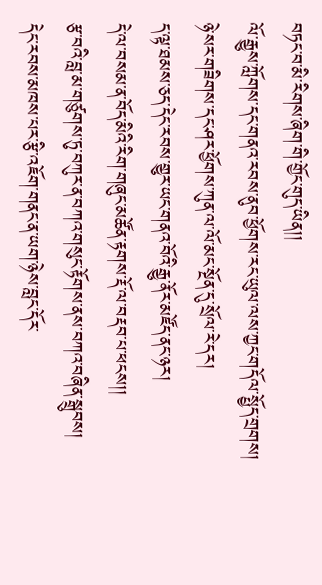བཏང་བ་མི་རིགས་ཞིག་གི་གྱོང་གུད་ཡིན།།
ལོ་རྒྱུས་ཀློགས་དང་གནའ་རབས་ནུབ་ཕྱོགས་རང་ཡུལ་ལས་ཀྱང་གདོལ་སྤྱོད་གྲགས།
ཉེ་སར་གཟིགས་དང་ཤར་ཕྱོགས་ཀུན་ལ་ལོ་མང་སྔོན་དུ་སྲོལ་རེ་དར།
ད་ལྟ་ཐམས་ཅད་དེང་རབས་གྱུར་ཡང་གནའ་བོའི་རྒྱུ་ནོར་མཛོད་ནང་ཉར།
དེ་ལ་བསམ་ན་བོད་མིའི་རིག་གཞུང་མཚོན་རྟགས་རྡོ་ལ་བརྡབ་པ་ཕངས།།
རྩ་བའི་བླ་མ་གཙུགས་ཏུ་བཀུར་ན་བཀའ་གསུང་རྟོགས་ནས་བཀའ་བཞིན་སྒྲུབས།
དེང་རབས་མཁས་པར་རྩི་འཇོག་གནང་ན་ཡག་ཉེས་བླང་དོར་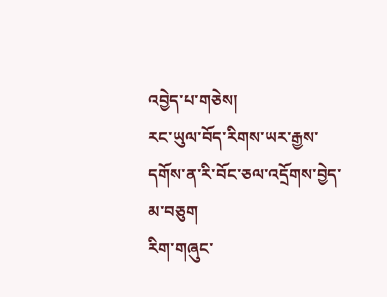འབྱེད་པ་གཅེས།
རང་ཡུལ་བོད་རིགས་ཡར་རྒྱས་དགོས་ན་རི་བོང་ཅལ་འདྲོགས་བྱེད་མ་བཅུག
རིག་གཞུང་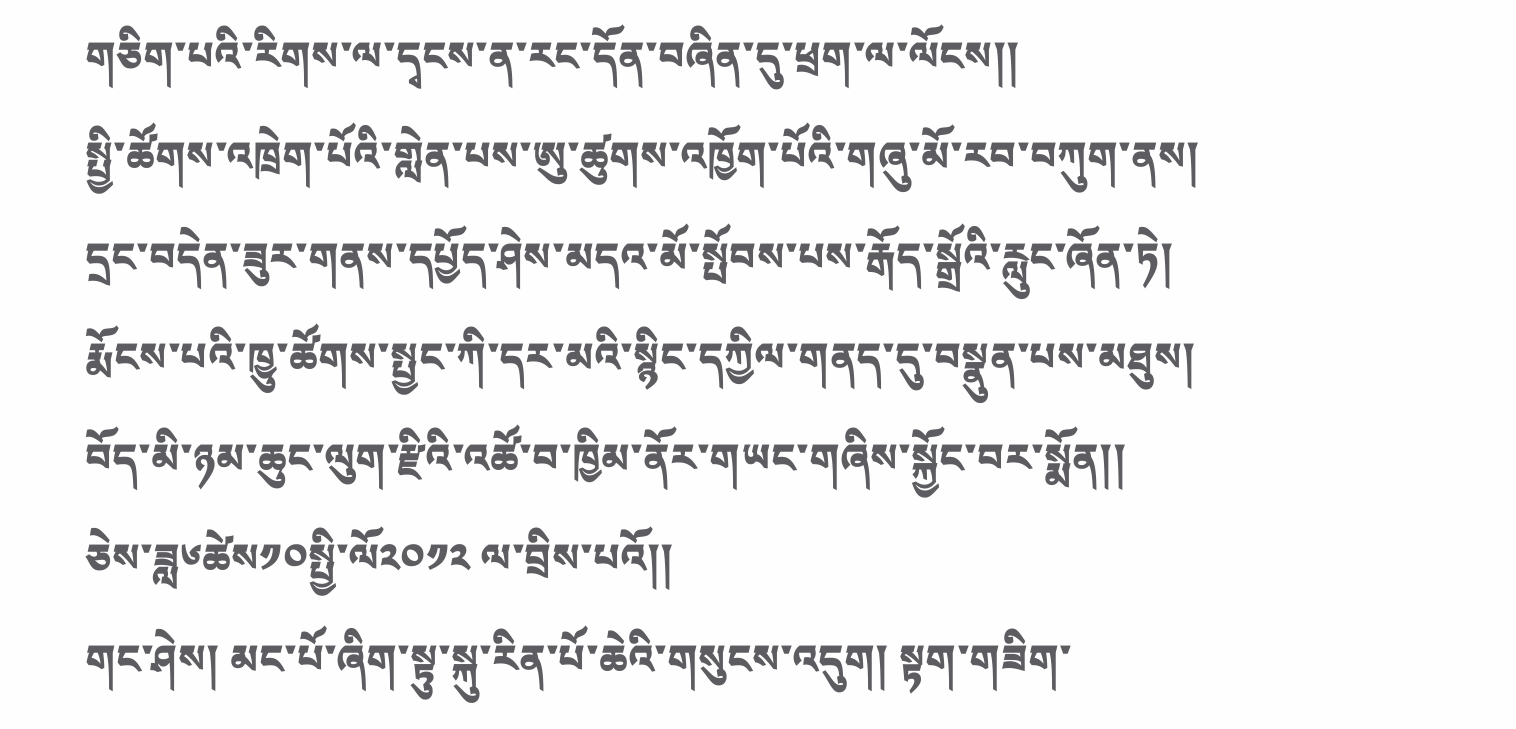གཅིག་པའི་རིགས་ལ་དྭངས་ན་རང་དོན་བཞིན་དུ་ཕྲག་ལ་ལོངས།།
སྤྱི་ཚོགས་འཁྲེག་པོའི་གླེན་པས་ཨུ་ཚུགས་འཁྱོག་པོའི་གཞུ་མོ་རབ་བཀུག་ནས།
དྲང་བདེན་ཟུར་གནས་དཔྱོད་ཤེས་མདའ་མོ་སྤོབས་པས་རྒོད་སྒྲོའི་རླུང་ཞོན་ཏེ།
རྨོངས་པའི་ཁྱུ་ཚོགས་སྤྱང་ཀི་དར་མའི་སྙིང་དཀྱིལ་གནད་དུ་བསྣུན་པས་མཐུས།
བོད་མི་ཉམ་ཆུང་ལུག་རྫིའི་འཚོ་བ་ཁྱིམ་ནོར་གཡང་གཞིས་སྐྱོང་བར་སྨོན།།
ཅེས་ཟླ༦ཚེས༡༠སྤྱི་ལོ༢༠༡༢ ལ་བྲིས་པའོ།།
གང་ཤེས། མང་པོ་ཞིག་སྟུ་སྐུ་རིན་པོ་ཆེའི་གསུངས་འདུག། སྟག་གཟིག་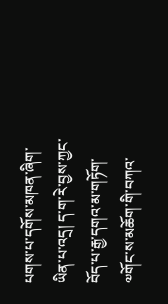པགས་པ་དགོས་མཁན་ཞིག་ཡིན་པ་འདྲ། ད་ག་རེ་བྱས་ཀྱང་བོད་པ་རྒྱ་དགའ་མ་གཏོག་༧གོང་ས་མཆོག་གི་བཀའ་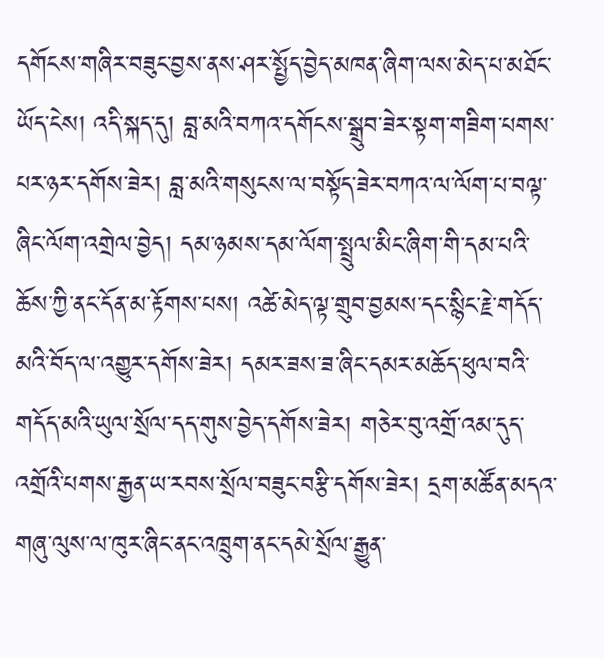དགོངས་གཞིར་བཟུང་བྱས་ནས་ཤར་སྤྱོད་བྱེད་མཁན་ཞིག་ལས་མེད་པ་མཐོང་ཡོད་ངེས། འདི་སྐད་དུ། བླ་མའི་བཀའ་དགོངས་སྒྲུབ་ཟེར་སྟག་གཟིག་པགས་པར་ཉར་དགོས་ཟེར། བླ་མའི་གསུངས་ལ་བསྟོད་ཟེར་བཀའ་ལ་ལོག་པ་བལྟ་ཞིང་ལོག་འགྲེལ་བྱེད། དམ་ཉམས་དམ་ལོག་སྤྲུལ་མིང་ཞིག་གི་དམ་པའི་ཆོས་ཀྱི་ནང་དོན་མ་རྟོགས་པས། འཚེ་མེད་ལྟ་གྲུབ་བྱམས་དང་སྙིང་རྗེ་གདོད་མའི་བོད་ལ་འགྱུར་དགོས་ཟེར། དམར་ཟས་ཟ་ཞིང་དམར་མཆོད་ཕུལ་བའི་གདོད་མའི་ཡུལ་སྲོལ་དད་གུས་བྱེད་དགོས་ཟེར། གཅེར་བུ་འགྲོ་འམ་དུད་འགྲོའི་པགས་རྒྱན་ཡ་རབས་སྲོལ་བཟུང་བརྩི་དགོས་ཟེར། དྲག་མཚོན་མདའ་གཞུ་ལུས་ལ་ཁུར་ཞིང་ནང་འཁྲུག་ནང་དམེ་སྲོལ་རྒྱུན་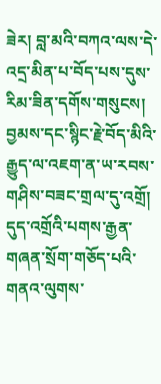ཟེར། བླ་མའི་བཀའ་ལས་དེ་འདྲ་མིན་པ་བོད་པས་དུས་རིམ་ཟིན་དགོས་གསུངས། བྱམས་དང་སྙིང་རྗེ་བོད་མིའི་རྒྱུད་ལ་འཇག་ན་ཡ་རབས་གཤིས་བཟང་གྲལ་དུ་འགྲོ། དུད་འགྲོའི་པགས་རྒྱན་གཞན་སྲོག་གཅོད་པའི་གནའ་ལུགས་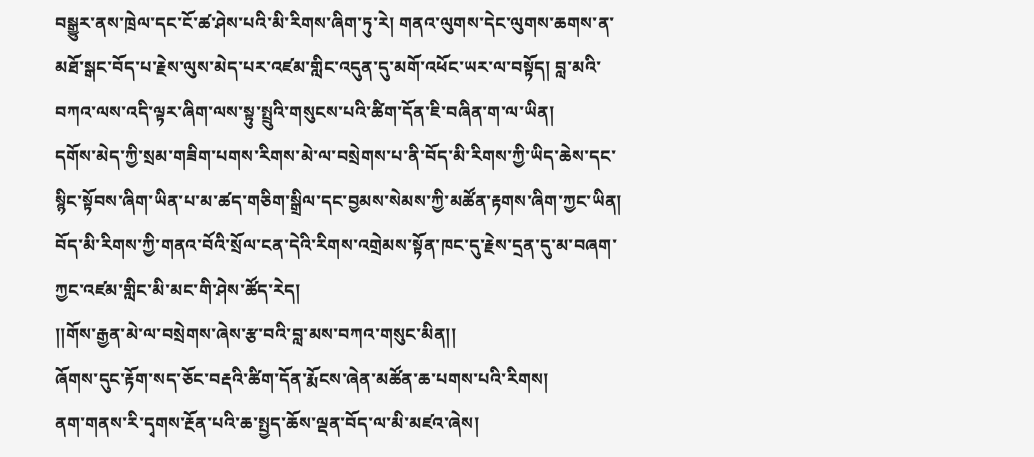བསྒྱུར་ནས་ཁྲེལ་དང་ངོ་ཚ་ཤེས་པའི་མི་རིགས་ཞིག་ཏུ་རེ། གནའ་ལུགས་དེང་ལུགས་ཆགས་ན་མཐོ་སྒང་བོད་པ་རྗེས་ལུས་མེད་པར་འཛམ་གླིང་འདུན་དུ་མགོ་འཕོང་ཡར་ལ་བསྟོད། བླ་མའི་བཀའ་ལས་འདི་ལྟར་ཞིག་ལས་སྟུ་སྤྲུའི་གསུངས་པའི་ཚིག་དོན་ཇི་བཞིན་ག་ལ་ཡིན།
དགོས་མེད་ཀྱི་སྲམ་གཟིག་པགས་རིགས་མེ་ལ་བསྲེགས་པ་ནི་བོད་མི་རིགས་ཀྱི་ཡིད་ཆེས་དང་སྙིང་སྟོབས་ཞིག་ཡིན་པ་མ་ཚད་གཅིག་སྒྲིལ་དང་བྱམས་སེམས་ཀྱི་མཚོན་རྟགས་ཞིག་ཀྱང་ཡིན། བོད་མི་རིགས་ཀྱི་གནའ་བོའི་སྲོལ་ངན་དེའི་རིགས་འགྲེམས་སྟོན་ཁང་དུ་རྗེས་དྲན་དུ་མ་བཞག་ཀྱང་འཛམ་གླིང་མི་མང་གི་ཤེས་ཚོད་རེད།
།།གོས་རྒྱན་མེ་ལ་བསྲེགས་ཞེས་རྩ་བའི་བླ་མས་བཀའ་གསུང་མིན།།
ཞོགས་དུང་རྟོག་སད་ཅོང་བརྡའི་ཚིག་དོན་རྨོངས་ཞེན་མཚོན་ཆ་པགས་པའི་རིགས།
ནག་གནས་རི་དྭགས་རྔོན་པའི་ཆ་སྤྱད་ཆོས་ལྡན་བོད་ལ་མི་མཛའ་ཞེས།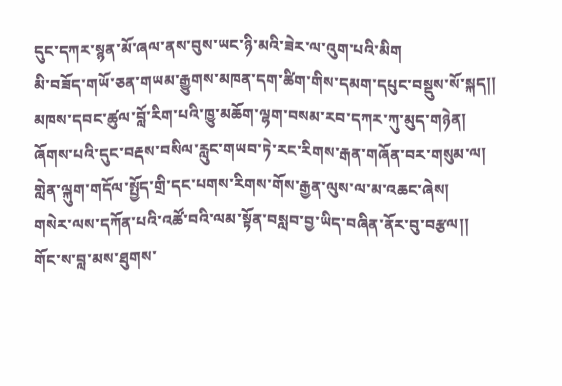དུང་དཀར་སྙན་མོ་ཞལ་ནས་བུས་ཡང་ཉི་མའི་ཟེར་ལ་འུག་པའི་མིག
མི་བཟོད་གཡོ་ཅན་གཡམ་རྒྱུགས་མཁན་དག་ཚིག་གིས་དམག་དཔུང་བསྡུས་སོ་སྐད།།
མཁས་དབང་ཚུལ་བློ་རིག་པའི་ཁྱུ་མཆོག་ལྷག་བསམ་རབ་དཀར་ཀུ་མུད་གཉེན།
ཞོགས་པའི་དུང་བརྡས་བསིལ་རླུང་གཡབ་ཏེ་རང་རིགས་རྒན་གཞོན་བར་གསུམ་ལ།
གླེན་ལྐུག་གདོལ་སྤྱོད་གྲི་དང་པགས་རིགས་གོས་རྒྱན་ལུས་ལ་མ་འཆང་ཞེས།
གསེར་ལས་དཀོན་པའི་འཚོ་བའི་ལམ་སྟོན་བསླབ་བྱ་ཡིད་བཞིན་ནོར་བུ་བརྩལ།།
གོང་ས་བླ་མས་ཐུགས་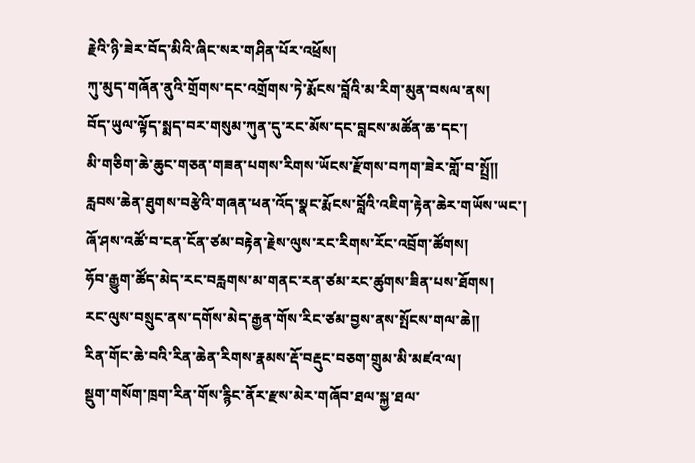རྗེའི་ཉི་ཟེར་བོད་མིའི་ཞིང་སར་གཤིན་པོར་འཕྲོས།
ཀུ་མུད་གཞོན་ནུའི་གྲོགས་དང་འགྲོགས་ཏེ་རྨོངས་བློའི་མ་རིག་མུན་བསལ་ནས།
བོད་ཡུལ་ལྟོད་སྨད་བར་གསུམ་ཀུན་དུ་རང་མོས་དང་བླངས་མཚོན་ཆ་དང་།
མི་གཅིག་ཆེ་ཆུང་གཅན་གཟན་པགས་རིགས་ཡོངས་རྫོགས་བཀག་ཟེར་གློ་བ་སྤྲོ།།
རླབས་ཆེན་ཐུགས་བརྩེའི་གཞན་ཕན་འོད་སྣང་རྨོངས་བློའི་འཇིག་རྟེན་ཆེར་གཡོས་ཡང་།
ཞོ་ཤས་འཚོ་བ་ངན་ངོན་ཙམ་བརྟེན་རྗེས་ལུས་རང་རིགས་རོང་འབྲོག་ཚོགས།
ཧོབ་རྒྱུག་ཚོད་མེད་རང་བརླགས་མ་གནང་རན་ཙམ་རང་ཚུགས་ཟིན་པས་ཐོགས།
རང་ལུས་བསྲུང་ནས་དགོས་མེད་རྒྱན་གོས་རིང་ཙམ་བྱས་ནས་སྤོངས་གལ་ཆེ།།
རིན་གོང་ཆེ་བའི་རིན་ཆེན་རིགས་རྣམས་རྡོ་བརྡུང་བཅག་གྲུམ་མི་མཛའ་ལ།
སྡུག་གསོག་ཁྲག་རིན་གོས་རྙིང་ནོར་རྫས་མེར་གཞོབ་ཐལ་སྐྱ་ཐལ་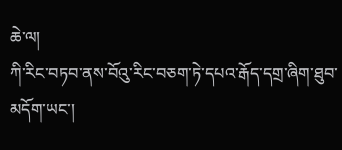ཆེ་ལ།
ཀི་རིང་བཏབ་ནས་བོའུ་རིང་བཅག་ཏེ་དཔའ་རྒོད་དགྲ་ཞིག་ཐུབ་མདོག་ཡང་།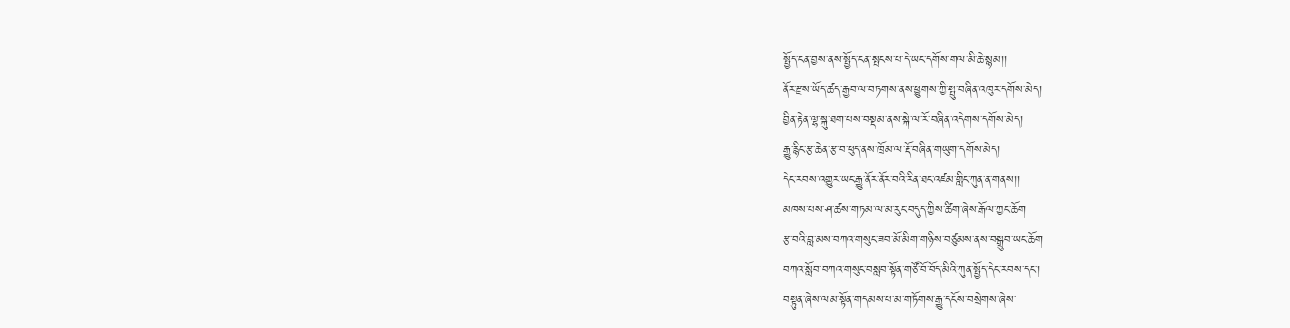སྤྱོད་ངན་བྱས་ནས་སྤྱོད་ངན་སྤངས་པ་དེ་ཡང་དགོས་གལ་མི་ཆེ་སྙམ།།
ནོར་རྫས་ཡོད་ཚད་རྒྱབ་ལ་བཏགས་ནས་ཕྱུགས་ཀྱི་སྤུ་བཞིན་འཁུར་དགོས་མེད།
བྱིན་རྟེན་ལྷ་སྐུ་ཐག་པས་བསྡམ་ནས་སྐེ་ལ་རོ་བཞིན་འདེགས་དགོས་མེད།
རྒྱུ་རྙིང་རྩ་ཆེན་རྩ་བ་ཕུད་ནས་ཁྲོམ་ལ་རྡོ་བཞིན་གཡུག་དགོས་མེད།
དེང་རབས་འགྱུར་ཡང་རྒྱུ་ནོར་ནོར་བའི་རིན་ཐང་འཛམ་གླིང་ཀུན་ན་གནས།།
མཁས་པས་ཤ་ཚས་གཏམ་ལ་མ་རུང་བདུད་ཀྱིས་ཚིག་ཞེས་རྒོལ་ཀྱང་ཆོག
རྩ་བའི་བླ་མས་བཀའ་གསུང་ཟབ་མོ་མིག་གཉིས་བཙུམས་ནས་བསྒྲུབ་ཡང་ཆོག
བཀའ་སློབ་བཀའ་གསུང་བསླབ་སྟོན་གཙོ་བོ་བོད་མིའི་ཀུན་སྤྱོད་དེང་རབས་དང་།
བསྟུན་ཞེས་ལམ་སྟོན་གདམས་པ་མ་གཏོགས་རྒྱུ་དངོས་བསྲེགས་ཞེས་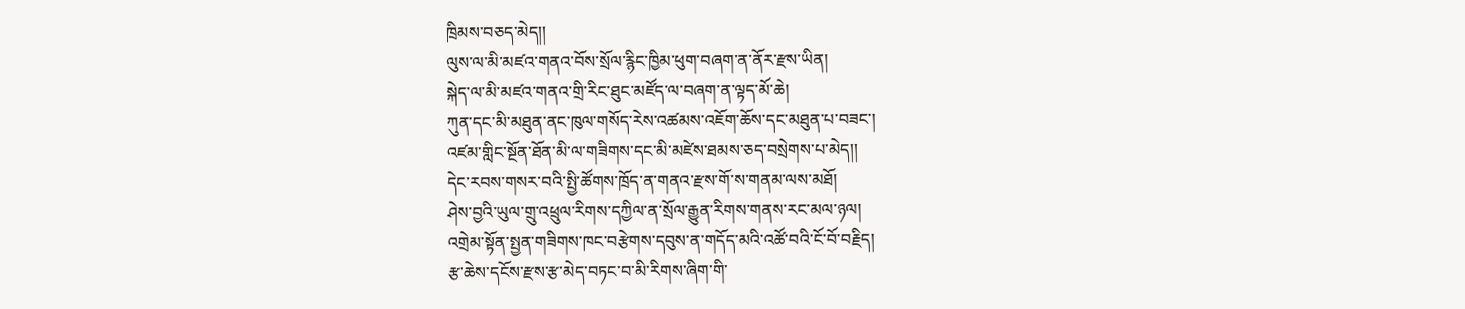ཁྲིམས་བཅད་མེད།།
ལུས་ལ་མི་མཛའ་གནའ་བོས་སྲོལ་རྙིང་ཁྱིམ་ཕུག་བཞག་ན་ནོར་རྫས་ཡིན།
སྐེད་ལ་མི་མཛའ་གནའ་གྲི་རིང་ཐུང་མཛོད་ལ་བཞག་ན་ལྟད་མོ་ཆེ།
ཀུན་དང་མི་མཐུན་ནང་ཁུལ་གསོད་རེས་འཚམས་འཇོག་ཆོས་དང་མཐུན་པ་བཟང་།
འཛམ་གླིང་སྔོན་ཐོན་མི་ལ་གཟིགས་དང་མི་མཛེས་ཐམས་ཅད་བསྲེགས་པ་མེད།།
དེང་རབས་གསར་བའི་སྤྱི་ཚོགས་ཁྲོད་ན་གནའ་རྫས་གོ་ས་གནམ་ལས་མཐོ།
ཤེས་བྱའི་ཡུལ་གྲུ་འཕྲུལ་རིགས་དཀྱིལ་ན་སྲོལ་རྒྱུན་རིགས་གནས་རང་མལ་ཉལ།
འགྲེམ་སྟོན་སྤྱན་གཟིགས་ཁང་བརྩེགས་དབུས་ན་གདོད་མའི་འཚོ་བའི་ངོ་བོ་བརྗིད།
རྩ་ཆེས་དངོས་རྫས་རྩ་མེད་བཏང་བ་མི་རིགས་ཞིག་གི་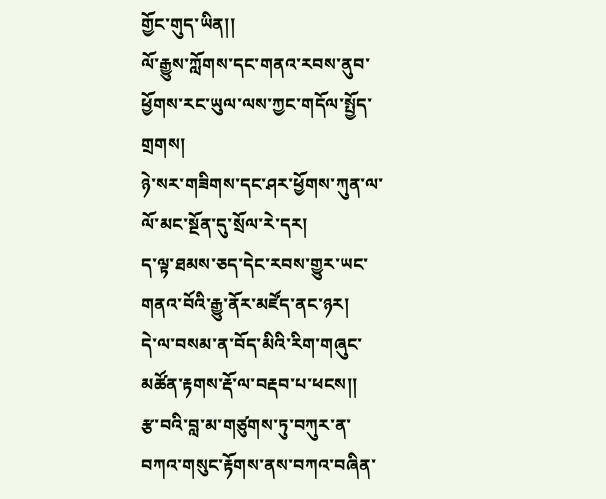གྱོང་གུད་ཡིན།།
ལོ་རྒྱུས་ཀློགས་དང་གནའ་རབས་ནུབ་ཕྱོགས་རང་ཡུལ་ལས་ཀྱང་གདོལ་སྤྱོད་གྲགས།
ཉེ་སར་གཟིགས་དང་ཤར་ཕྱོགས་ཀུན་ལ་ལོ་མང་སྔོན་དུ་སྲོལ་རེ་དར།
ད་ལྟ་ཐམས་ཅད་དེང་རབས་གྱུར་ཡང་གནའ་བོའི་རྒྱུ་ནོར་མཛོད་ནང་ཉར།
དེ་ལ་བསམ་ན་བོད་མིའི་རིག་གཞུང་མཚོན་རྟགས་རྡོ་ལ་བརྡབ་པ་ཕངས།།
རྩ་བའི་བླ་མ་གཙུགས་ཏུ་བཀུར་ན་བཀའ་གསུང་རྟོགས་ནས་བཀའ་བཞིན་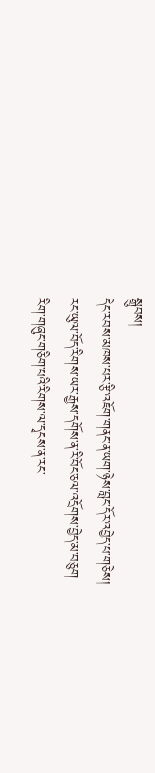སྒྲུབས།
དེང་རབས་མཁས་པར་རྩི་འཇོག་གནང་ན་ཡག་ཉེས་བླང་དོར་འབྱེད་པ་གཅེས།
རང་ཡུལ་བོད་རིགས་ཡར་རྒྱས་དགོས་ན་རི་བོང་ཅལ་འདྲོགས་བྱེད་མ་བཅུག
རིག་གཞུང་གཅིག་པའི་རིགས་ལ་དྭངས་ན་རང་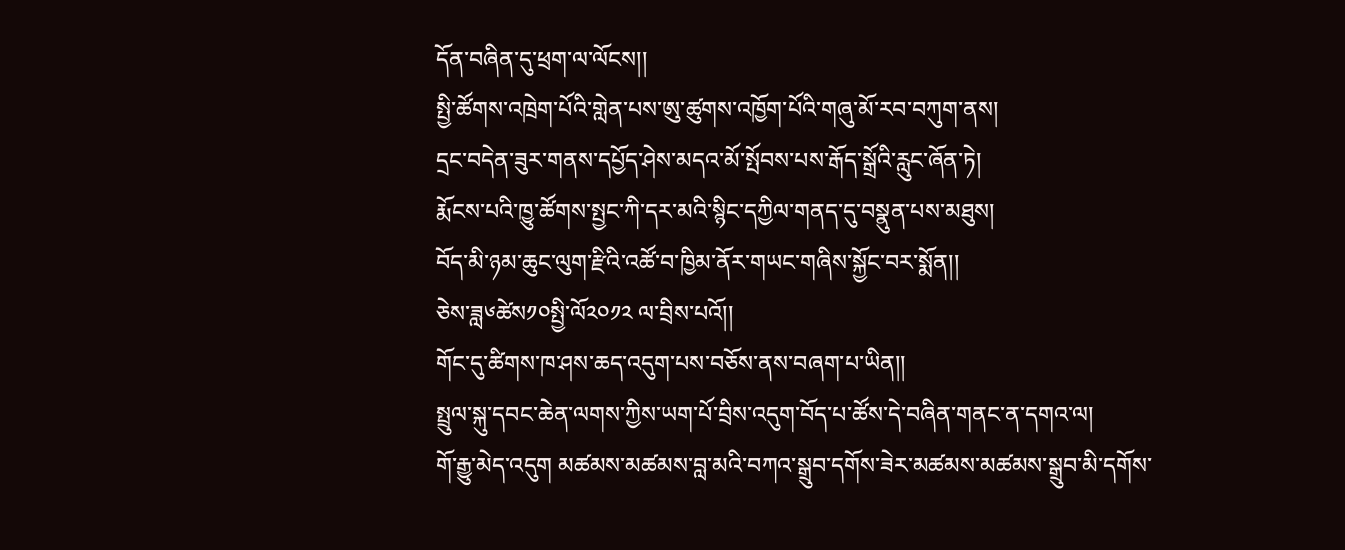དོན་བཞིན་དུ་ཕྲག་ལ་ལོངས།།
སྤྱི་ཚོགས་འཁྲེག་པོའི་གླེན་པས་ཨུ་ཚུགས་འཁྱོག་པོའི་གཞུ་མོ་རབ་བཀུག་ནས།
དྲང་བདེན་ཟུར་གནས་དཔྱོད་ཤེས་མདའ་མོ་སྤོབས་པས་རྒོད་སྒྲོའི་རླུང་ཞོན་ཏེ།
རྨོངས་པའི་ཁྱུ་ཚོགས་སྤྱང་ཀི་དར་མའི་སྙིང་དཀྱིལ་གནད་དུ་བསྣུན་པས་མཐུས།
བོད་མི་ཉམ་ཆུང་ལུག་རྫིའི་འཚོ་བ་ཁྱིམ་ནོར་གཡང་གཞིས་སྐྱོང་བར་སྨོན།།
ཅེས་ཟླ༦ཚེས༡༠སྤྱི་ལོ༢༠༡༢ ལ་བྲིས་པའོ།།
གོང་དུ་ཚིགས་ཁ་ཤས་ཆད་འདུག་པས་བཅོས་ནས་བཞག་པ་ཡིན།།
སྤྲུལ་སྐུ་དབང་ཆེན་ལགས་ཀྱིས་ཡག་པོ་བྲིས་འདུག་བོད་པ་ཚོས་དེ་བཞིན་གནང་ན་དགའ་ལ།
གོ་རྒྱུ་མེད་འདུག མཚམས་མཚམས་བླ་མའི་བཀའ་སྒྲུབ་དགོས་ཟེར་མཚམས་མཚམས་སྒྲུབ་མི་དགོས་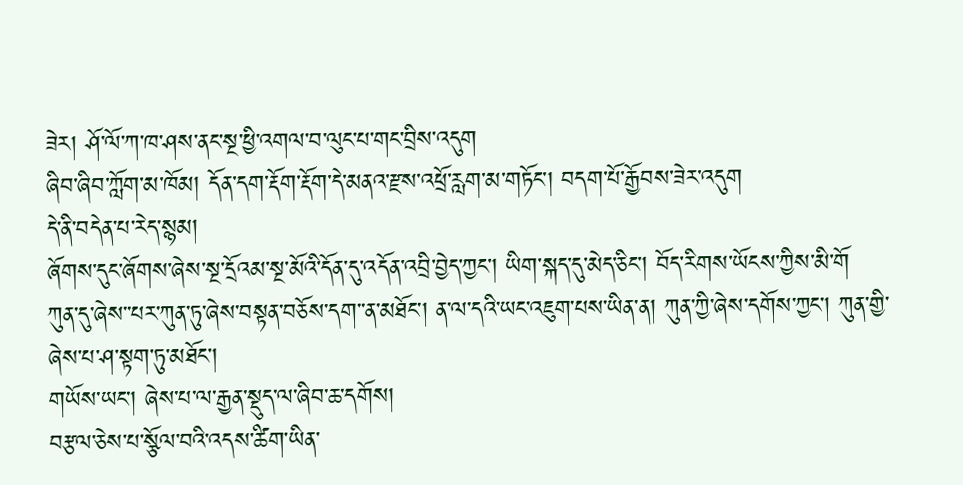ཟེར། ཤོ་ལོ་ཀ་ཁ་ཤས་ནང་སྔ་ཕྱི་འགལ་བ་ལུང་པ་གང་བྲིས་འདུག
ཞིབ་ཞིབ་ཀློག་མ་ཁོམ། དོན་དག་རྡོག་རྡོག་དེ་མནའ་རྫས་འཕྲོ་རླག་མ་གཏོང་། བདག་པོ་རྒྱོབས་ཟེར་འདུག
དེ་ནི་བདེན་པ་རེད་སྙམ།
ཞོགས་དུང་ཞོགས་ཞེས་སྔ་དྲོའམ་སྔ་མོའི་དོན་དུ་འདོན་འབྲི་བྱེད་ཀྱང་། ཡིག་སྐད་དུ་མེད་ཅིང་། བོད་རིགས་ཡོངས་ཀྱིས་མི་གོ
ཀུན་དུ་ཞེས་་པར་ཀུན་ཏུ་ཞེས་བསྟན་བཅོས་དག་་ན་མཐོང་། ན་ལ་དའི་ཡང་འཇུག་པས་ཡིན་ན། ཀུན་ཀྱི་ཞེས་དགོས་ཀྱང་། ཀུན་གྱི་ཞེས་པ་ཤ་སྟག་ཏུ་མཐོང་།
གཡོས་ཡང་། ཞེས་པ་ལ་རྒྱན་སྡུད་ལ་ཞིབ་ཆ་དགོས།
བརྩལ་ཅེས་པ་སྩོལ་བའི་འདས་ཚིག་ཡིན་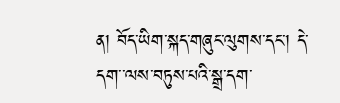ན། བོད་ཡིག་སྐད་གཞུང་ལུགས་དང་། དེ་དག་་ལས་བཏུས་པའི་སྒྲ་དག་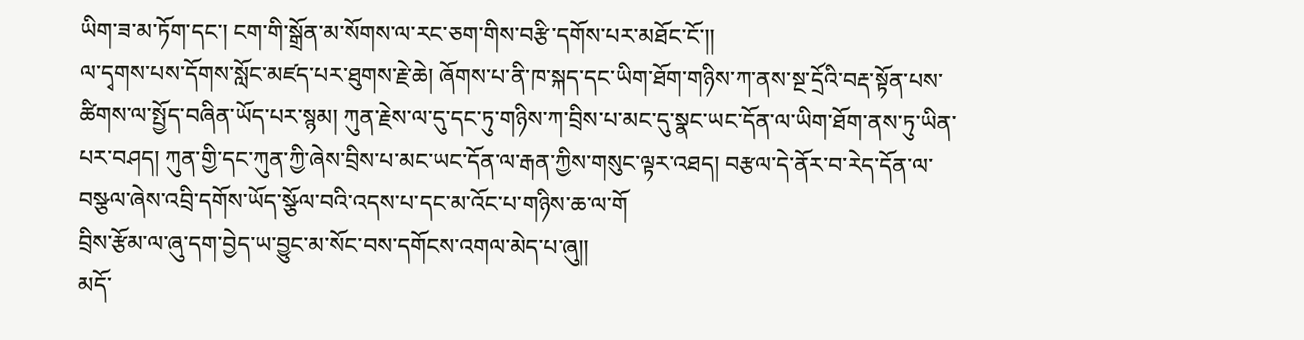ཡིག་ཟ་མ་ཏོག་དང་། ངག་གི་སྒྲོན་མ་སོགས་ལ་རང་ཅག་གིས་བརྩི་དགོས་པར་མཐོང་ངོ་།།
ལ་དྭགས་པས་དོགས་སློང་མཛད་པར་ཐུགས་རྗེ་ཆེ། ཞོགས་པ་ནི་ཁ་སྐད་དང་ཡིག་ཐོག་གཉིས་ཀ་ནས་སྔ་དྲོའི་བརྡ་སྟོན་པས་ཚིགས་ལ་སྤྱོད་བཞིན་ཡོད་པར་སྙམ། ཀུན་རྗེས་ལ་དུ་དང་ཏུ་གཉིས་ཀ་བྲིས་པ་མང་དུ་སྣང་ཡང་དོན་ལ་ཡིག་ཐོག་ནས་ཏུ་ཡིན་པར་བཤད། ཀུན་གྱི་དང་ཀུན་ཀྱི་ཞེས་བྲིས་པ་མང་ཡང་དོན་ལ་རྒན་ཀྱིས་གསུང་ལྟར་འཐད། བརྩལ་དེ་ནོར་བ་རེད་དོན་ལ་བསྩལ་ཞེས་འབྲི་དགོས་ཡོད་སྩོལ་བའི་འདས་པ་དང་མ་འོང་པ་གཉིས་ཆ་ལ་གོ
བྲིས་རྩོམ་ལ་ཞུ་དག་བྱེད་ཡ་བྱུང་མ་སོང་བས་དགོངས་འགལ་མེད་པ་ཞུ།།
མདོ་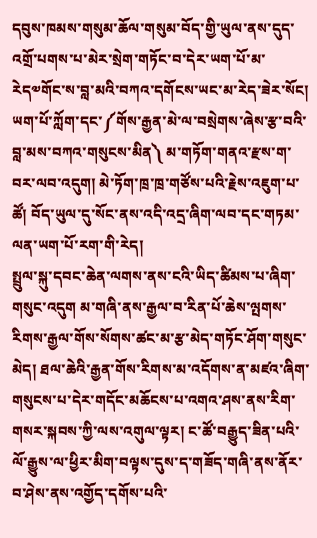དབུས་ཁམས་གསུམ་ཆོལ་གསུམ་བོད་གྱི་ཡུལ་ནས་དུད་འགྲོ་པགས་པ་མེར་སྲེག་གཏོང་བ་དེར་ཡག་པོ་མ་རེད༧གོང་ས་བླ་མའི་བཀའ་དགོངས་ཡང་མ་རེད་ཟེར་སོང། ཡག་པོ་ཀློག་དང་༼གོས་རྒྱན་མེ་ལ་བསྲེགས་ཞེས་རྩ་བའི་བླ་མས་བཀའ་གསུངས་མིན༽ མ་གཏོག་གནའ་རྫས་ག་བར་ལབ་འདུག། མེ་ཏོག་ཁྲ་ཁྲ་གཙོས་པའི་རྗེས་འཇུག་པ་ཚོ། བོད་ཡུལ་དུ་སོང་ནས་འདི་འདྲ་ཞིག་ལབ་དང་གཏམ་ལན་ཡག་པོ་རག་གི་རེད།
སྤྲུལ་སྐུ་དབང་ཆེན་ལགས་ནས་ངའི་ཡིད་ཚིམས་པ་ཞིག་གསུང་འདུག མ་གཞི་ནས་རྒྱལ་བ་རིན་པོ་ཆེས་ལྤགས་རིགས་རྒྱལ་གོས་སོགས་ཚང་མ་རྩ་མེད་གཏོང་ཤོག་གསུང་མེད། ཐལ་ཆེའི་རྒྱན་གོས་རིགས་མ་འདོགས་ན་མཛའ་ཞིག་གསུངས་པ་དེར་གདོང་མཆོངས་པ་འགའ་ཤས་ནས་རིག་གསར་སྐབས་ཀྱི་ལས་འགུལ་ལྟར། ང་ཚོ་བརྒྱུད་ཟིན་པའི་ལོ་རྒྱུས་ལ་ཕྱིར་མིག་བལྟས་དུས་ད་གཟོད་གཞི་ནས་ནོར་བ་ཤེས་ནས་འགྱོད་དགོས་པའི་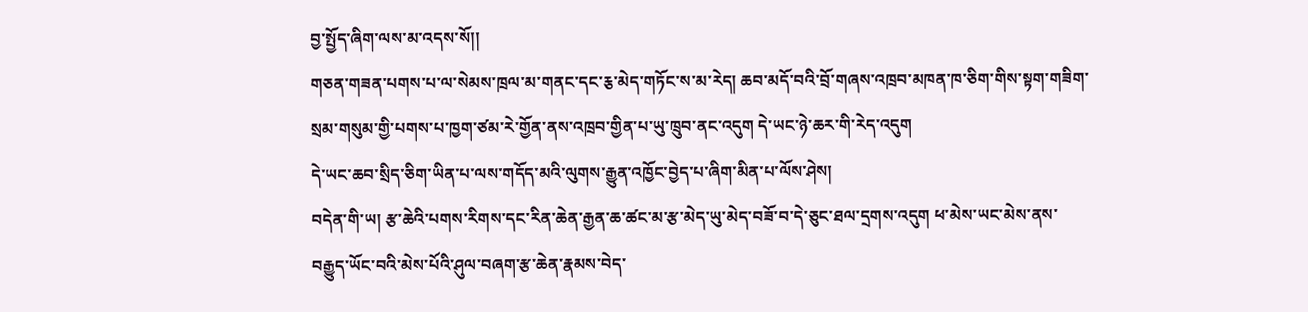བྱ་སྤྱོད་ཞིག་ལས་མ་འདས་སོ།།
གཅན་གཟན་པགས་པ་ལ་སེམས་ཁྲལ་མ་གནང་དང་རྕ་མེད་གཏོང་ས་མ་རེད། ཆབ་མདོ་བའི་བྲོ་གཞས་འཁྲབ་མཁན་ཁ་ཅིག་གིས་སྟག་གཟིག་སྲམ་གསུམ་གྱི་པགས་པ་ཁྱག་ཙམ་རེ་གྱོན་ནས་འཁྲབ་གྱིན་པ་ཡུ་ཁྲུབ་ནང་འདུག དེ་ཡང་ཉེ་ཆར་གི་རེད་འདུག
དེ་ཡང་ཆབ་སྲིད་ཅིག་ཡིན་པ་ལས་གདོད་མའི་ལུགས་རྒྱུན་འཁྱོང་བྱེད་པ་ཞིག་མིན་པ་ལོས་ཤེས།
བདེན་གི་ཡ། རྩ་ཆེའི་པགས་རིགས་དང་རིན་ཆེན་རྒྱན་ཆ་ཚང་མ་རྩ་མེད་ཡུ་མེད་བཟོ་བ་དེ་ཅུང་ཐལ་དྲགས་འདུག ཕ་མེས་ཡང་མེས་ནས་བརྒྱུད་ཡོང་བའི་མེས་པོའི་ཤུལ་བཞག་རྩ་ཆེན་རྣམས་བེད་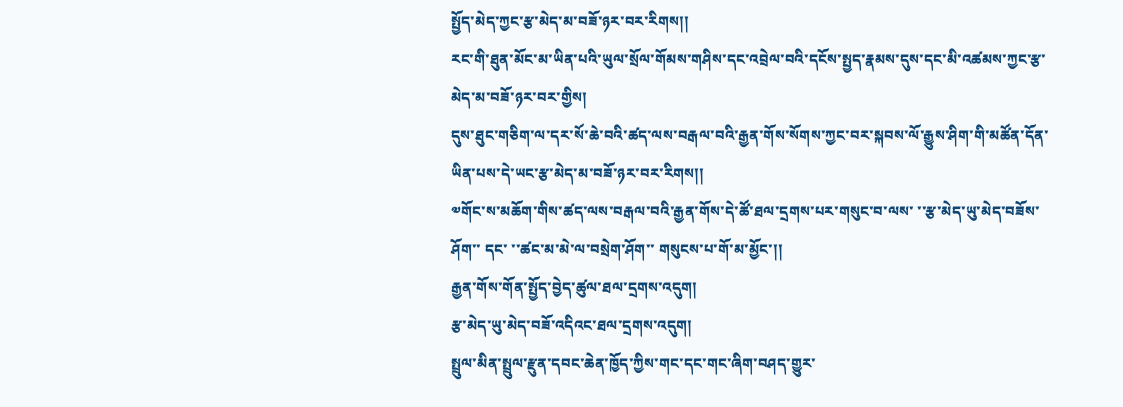སྤྱོད་མེད་ཀྱང་རྩ་མེད་མ་བཟོ་ཉར་བར་རིགས།།
རང་གི་ཐུན་མོང་མ་ཡིན་པའི་ཡུལ་སྲོལ་གོམས་གཤིས་དང་འབྲེལ་བའི་དངོས་སྤྱད་རྣམས་དུས་དང་མི་འཚམས་ཀྱང་རྩ་མེད་མ་བཟོ་ཉར་བར་གྱིས།
དུས་ཐུང་གཅིག་ལ་དར་སོ་ཆེ་བའི་ཚད་ལས་བརྒལ་བའི་རྒྱན་གོས་སོགས་ཀྱང་བར་སྐབས་ལོ་རྒྱུས་ཤིག་གི་མཚོན་དོན་ཡིན་པས་དེ་ཡང་རྩ་མེད་མ་བཟོ་ཉར་བར་རིགས།།
༧གོང་ས་མཆོག་གིས་ཚད་ལས་བརྒལ་བའི་རྒྱན་གོས་དེ་ཚོ་ཐལ་དྲགས་པར་གསུང་བ་ལས་ ་་རྩ་མེད་ཡུ་མེད་བཟོས་ཤོག་་ དང་ ་་ཚང་མ་མེ་ལ་བསྲེག་ཤོག་་ གསུངས་པ་གོ་མ་མྱོང་།།
རྒྱན་གོས་གོན་སྤྱོད་བྱེད་ཚུལ་ཐལ་དྲགས་འདུག།
རྩ་མེད་ཡུ་མེད་བཟོ་འདིའང་ཐལ་དྲགས་འདུག།
སྤྲུལ་མིན་སྤྲུལ་རྫུན་དབང་ཆེན་ཁྱོད་ཀྱིས་གང་དང་གང་ཞིག་བཤད་གྱུར་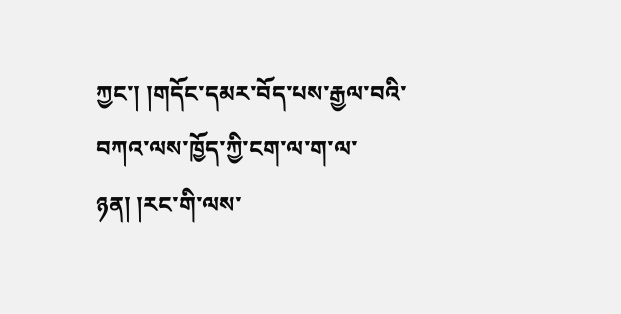ཀྱང་། །གདོང་དམར་བོད་པས་རྒྱལ་བའི་བཀའ་ལས་ཁྱོད་ཀྱི་ངག་ལ་ག་ལ་ཉན། །རང་གི་ལས་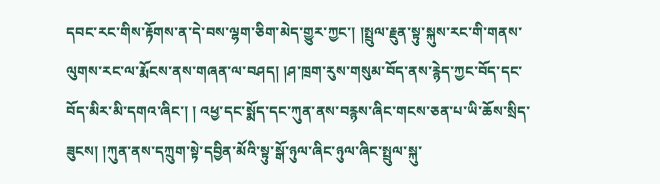དབང་རང་གིས་རྟོགས་ན་དེ་བས་ལྷག་ཅིག་མེད་གྱུར་ཀྱང་། །སྤྲུལ་རྗུན་སྟུ་སྐུས་རང་གི་གནས་ལུགས་རང་ལ་རྨོངས་ནས་གཞན་ལ་བཤད། །ཤ་ཁྲག་རུས་གསུམ་བོད་ནས་རྙེད་ཀྱང་བོད་དང་བོད་མིར་མི་དགའ་ཞིང་། ། འཕྱ་དང་སྨོད་དང་ཀུན་ནས་བརྙས་ཞིང་གངས་ཅན་པ་ཡི་ཆོས་སྲིད་ཟུངས། །ཀུན་ནས་དཀྲུག་སྟེ་དབྱིན་མོའི་སྟུ་སྒོ་ཉུལ་ཞིང་ཉུལ་ཞིང་སྤྲུལ་སྐུ་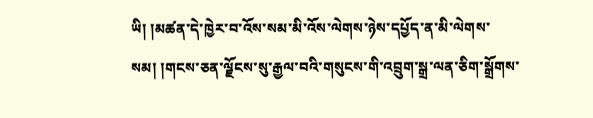ཡི། །མཚན་དེ་ཁྱེར་བ་འོས་སམ་མི་འོས་ལེགས་ཉེས་དཔྱོད་ན་མི་ལེགས་སམ། །གངས་ཅན་ལྗོངས་སུ་རྒྱལ་བའི་གསུངས་གི་འབྲུག་སྒྲ་ལན་ཅིག་སྒྲོགས་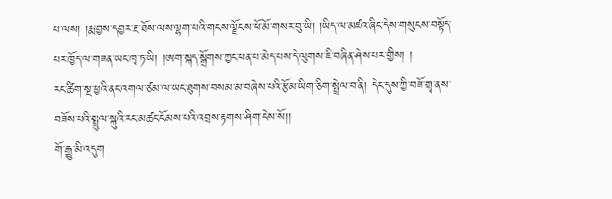པ་ལས། །རྨ་བྱས་དབྱར་རྔ་ཐོས་ལས་ལྷག་པའི་གངས་ལྗོངས་ཕོ་མོ་གསར་བུ་ཡི། །ཡིད་ལ་མཛའ་ཞིང་དེས་གསུངས་བསྟོད་པར་ཁྱོད་ལ་གཟན་ཡང་ཁྭ་ཏ་ཡི། །ཨག་སྐད་སྒྲོགས་ཀྱང་ཕན་པ་མེད་པས་དེ་ལུགས་ཇི་བཞིན་ཤེས་པར་གྱིས། །
རང་ཚིག་སྔ་ཕྱའི་ནང་འགལ་ཙམ་ལ་ཡང་ཐུགས་བསམ་མ་བཞེས་པའི་རྩོམ་ཡིག་ཅིག་སྤྲེལ་བ་ནི། དེང་དུས་ཀྱི་བཟོ་གྲྭ་ནས་བཟོས་པའི་སྤྲུལ་སྐུའི་རང་མཚང་ངོམས་པའི་འབྲས་རྟགས་ཤིག་ངེས་སོ།།
གོ་རྒྱུ་མི་འདུག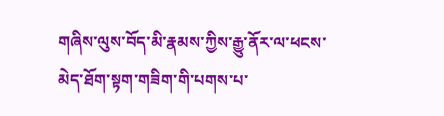གཞིས་ལུས་བོད་མི་རྣམས་ཀྱིས་རྒྱུ་ནོར་ལ་ཕངས་མེད་ཐོག་སྟག་གཟིག་གི་པགས་པ་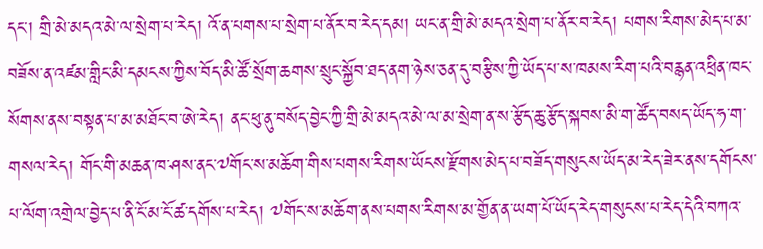དང་། གྲི་མེ་མདའ་མེ་ལ་སྲེག་པ་རེད། འོ་ན་པགས་པ་སྲེག་པ་ནོར་བ་རེད་དམ། ཡང་ན་གྲི་མེ་མདའ་སྲེག་པ་ནོར་བ་རེད། པགས་རིགས་མེད་པ་མ་བཟོས་ན་འཛམ་གླིང་མི་དམངས་ཀྱིས་བོད་མི་ཚོ་སྲོག་ཆགས་སྲུང་སྐྱོབ་ཐད་ནག་ཉེས་ཅན་དུ་བརྩིས་ཀྱི་ཡོད་པ་ས་ཁམས་རིག་པའི་བརྙན་འཕྲིན་ཁང་སོགས་ནས་བསྟན་པ་མ་མཐོང་བ་ཨེ་རེད། ནང་ཕུ་ནུ་བསོད་བྱེང་ཀྱི་གྲི་མེ་མདའ་མེ་ལ་མ་སྲེག་ན་ས་རྩོད་ཆུ་རྩོད་སྐབས་མི་ག་ཚོད་བསད་ཡོད་ཧ་ག་གསལ་རེད། གོང་གི་མཆན་ཁ་ཤས་ནང་༧གོང་ས་མཆོག་གིས་པགས་རིགས་ཡོངས་རྫོགས་མེད་པ་བཟོད་གསུངས་ཡོད་མ་རེད་ཟེར་ནས་དགོངས་པ་ལོག་འགྲེལ་བྱེད་པ་ནི་ངོ་མ་ངོ་ཚ་དགོས་པ་རེད། ༧གོང་ས་མཆོག་ནས་པགས་རིགས་མ་གྱོན་ན་ཡག་པོ་ཡོད་རེད་གསུངས་པ་རེད་དེའི་བཀའ་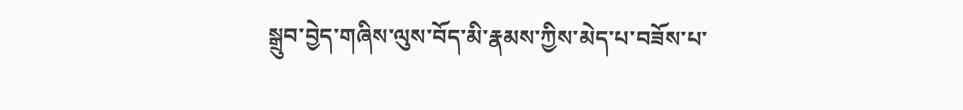སྒྲུབ་བྱེད་གཞིས་ལུས་བོད་མི་རྣམས་ཀྱིས་མེད་པ་བཟོས་པ་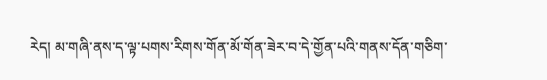རེད། མ་གཞི་ནས་ད་ལྟ་པགས་རིགས་གོན་མོ་གོན་ཟེར་བ་དེ་གྱོན་པའི་གནས་དོན་གཅིག་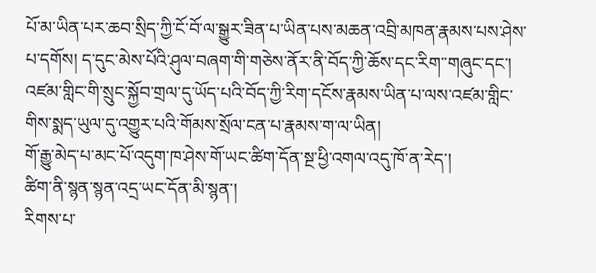པོ་མ་ཡིན་པར་ཆབ་སྲིད་ཀྱི་ངོ་བོ་ལ་སྒྱུར་ཟིན་པ་ཡིན་པས་མཆན་འབྲི་མཁན་རྣམས་པས་ཤེས་པ་དགོས། ད་དུང་མེས་པོའི་ཤུལ་བཞག་གི་གཅེས་ནོར་ནི་བོད་ཀྱི་ཆོས་དང་རིག་་གཞུང་དང་། འཛམ་གླིང་གི་སྲུང་སྐྱོབ་གྲལ་དུ་ཡོད་པའི་བོད་ཀྱི་རིག་དངོས་རྣམས་ཡིན་པ་ལས་འཛམ་གླིང་གིས་སྨད་ཡུལ་དུ་འགྱུར་པའི་གོམས་སྲོལ་ངན་པ་རྣམས་ག་ལ་ཡིན།
གོ་རྒྱུ་མེད་པ་མང་པོ་འདུག་ཁ་ཤེས་གོ་ཡང་ཚིག་དོན་སྔ་ཕྱི་འགལ་འདུ་ཁོ་ན་རེད་།
ཚིག་ནི་སྙན་སྙན་འདྲ་ཡང་དོན་མི་སྙན་།
རིགས་པ་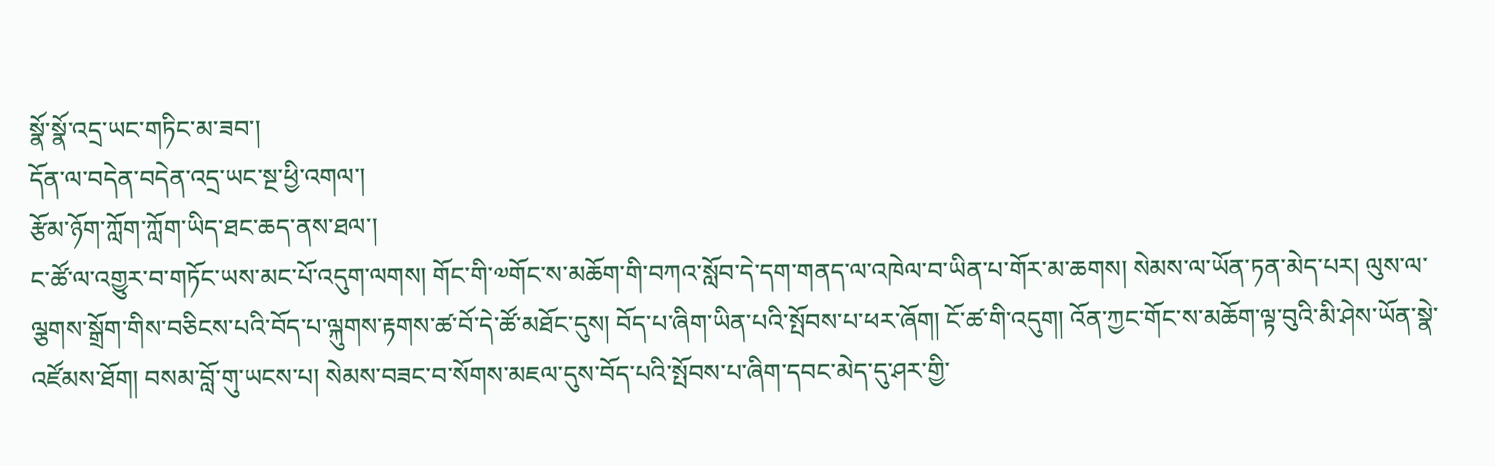སྣོ་སྣོ་འདྲ་ཡང་གཏིང་མ་ཟབ་།
དོན་ལ་བདེན་བདེན་འདྲ་ཡང་སྔ་ཕྱི་འགལ་།
རྩོམ་ཉོག་ཀློག་ཀློག་ཡིད་ཐང་ཆད་ནས་ཐལ་།
ང་ཚོ་ལ་འགྱུར་བ་གཏོང་ཡས་མང་པོ་འདུག་ལགས། གོང་གི་༧གོང་ས་མཆོག་གི་བཀའ་སློབ་དེ་དག་གནད་ལ་འཁེལ་བ་ཡིན་པ་གོར་མ་ཆགས། སེམས་ལ་ཡོན་ཏན་མེད་པར། ལུས་ལ་ལྕགས་སྒྲོག་གིས་བཅིངས་པའི་བོད་པ་ལྐུགས་རྟགས་ཚ་བོ་དེ་ཚོ་མཐོང་དུས། བོད་པ་ཞིག་ཡིན་པའི་སྤོབས་པ་ཕར་ཞོག། ངོ་ཚ་གི་འདུག། འོན་ཀྱང་གོང་ས་མཆོག་ལྟ་བུའི་མི་ཤེས་ཡོན་སྣེ་འཛོམས་ཐོག། བསམ་བློ་གུ་ཡངས་པ། སེམས་བཟང་བ་སོགས་མཇལ་དུས་བོད་པའི་སྤོབས་པ་ཞིག་དབང་མེད་དུ་ཤར་གྱི་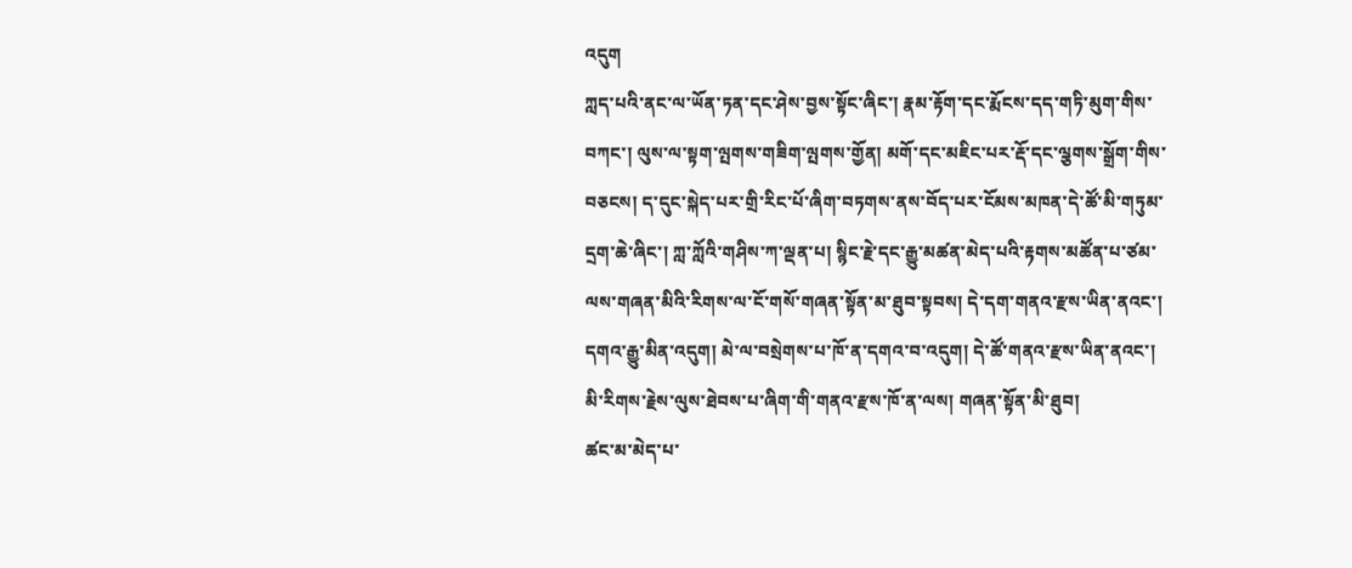འདུག
ཀླད་པའི་ནང་ལ་ཡོན་ཏན་དང་ཤེས་བྱས་སྟོང་ཞིང་། རྣམ་རྟོག་དང་རྨོངས་དད་གཏི་མུག་གིས་བཀང་། ལུས་ལ་སྟག་ལྤགས་གཟིག་ལྤགས་གྱོན། མགོ་དང་མཇིང་པར་རྡོ་དང་ལྕགས་སྒྲོག་གིས་བཅངས། ད་དུང་སྐེད་པར་གྲི་རིང་པོ་ཞིག་བཏགས་ནས་བོད་པར་ངོམས་མཁན་དེ་ཚོ་མི་གཏུམ་དྲག་ཆེ་ཞིང་། ཀླ་ཀློའི་གཤིས་ཀ་ལྡན་པ། སྙིང་རྗེ་དང་རྒྱུ་མཚན་མེད་པའི་རྟགས་མཚོན་པ་ཙམ་ལས་གཞན་མིའི་རིགས་ལ་ངོ་གསོ་གཞན་སྟོན་མ་ཐུབ་སྟབས། དེ་དག་གནའ་རྫས་ཡིན་ནའང་། དགའ་རྒྱུ་མིན་འདུག། མེ་ལ་བསྲེགས་པ་ཁོ་ན་དགའ་བ་འདུག། དེ་ཚོ་གནའ་རྫས་ཡིན་ནའང་། མི་རིགས་རྗེས་ལུས་ཐེབས་པ་ཞིག་གི་གནའ་རྫས་ཁོ་ན་ལས། གཞན་སྟོན་མི་ཐུབ།
ཚང་མ་མེད་པ་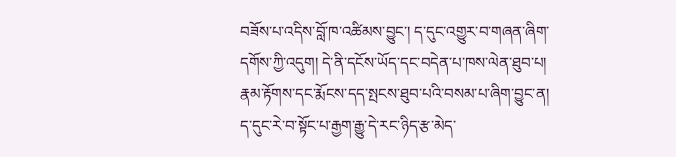བཟོས་པ་འདིས་བློ་ཁ་འཚིམས་བྱུང་། ད་དུང་འགྱུར་བ་གཞན་ཞིག་དགོས་ཀྱི་འདུག། དེ་ནི་དངོས་ཡོད་དང་བདེན་པ་ཁས་ལེན་ཐུབ་པ། རྣམ་རྟོགས་དང་རྨོངས་དད་སྤངས་ཐུབ་པའི་བསམ་པ་ཞིག་བྱུང་ན། ད་དུང་རེ་བ་སྟོང་པ་རྒྱག་རྒྱུ་དེ་རང་ཉིད་རྩ་མེད་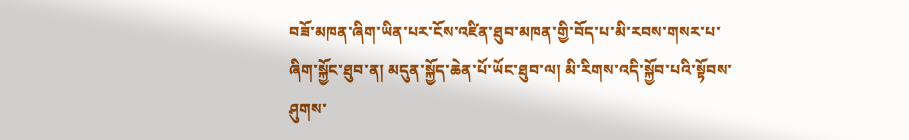བཟོ་མཁན་ཞིག་ཡིན་པར་ངོས་འཛིན་ཐུབ་མཁན་གྱི་བོད་པ་མི་རབས་གསར་པ་ཞིག་སྐྱོང་ཐུབ་ན། མདུན་སྐྱོད་ཆེན་པོ་ཡོང་ཐུབ་ལ། མི་རིགས་འདི་སྐྱོབ་པའི་སྟོབས་ཤུགས་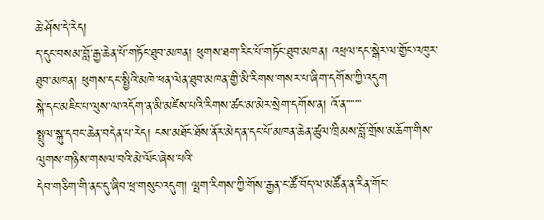ཆེ་ཤོས་དེ་རེད།
ད་དུང་བསམ་བློ་རྒྱ་ཆེན་པོ་གཏོང་ཐུབ་མཁན། ཕུགས་ཐག་རིང་པོ་གཏོང་ཐུབ་མཁན། འཕྲལ་དང་སྒེར་ལ་གྱོང་འཁུར་ཐུབ་མཁན། ཕུགས་དང་སྤྱིའི་མཁེ་ཕན་ལེན་ཐུབ་མཁན་གྱི་མི་རིགས་གསར་པ་ཞིག་དགོས་ཀྱི་འདུག
སྐེ་དང་མཇིང་པ་ལུས་ལ་འདོག་ན་མི་མཛེས་པའི་རིགས་ཚང་མ་མེར་སྲེག་དགོས་ན། འོ་ན་་་་་་་
སྤྲུལ་སྐུ་དབང་ཆེན་བདེན་པ་རེད། ངས་མཐོང་ཐོས་ནོར་མེད་ན་དང་པོ་མཁན་ཆེན་ཚུལ་ཁྲིམས་བློ་གྲོས་མཆོག་གིས་ལུགས་གཉིས་གསལ་བའི་མེ་ལོང་ཞེས་པའི་
དེབ་གཅིག་གི་ནང་དུ་ཞིབ་ཕྲ་གསུང་འདུག། ལྤག་རིགས་ཀྱི་གོས་རྒྱན་ང་ཚོ་བོད་ལ་མཚོན་ན་རིན་གོང་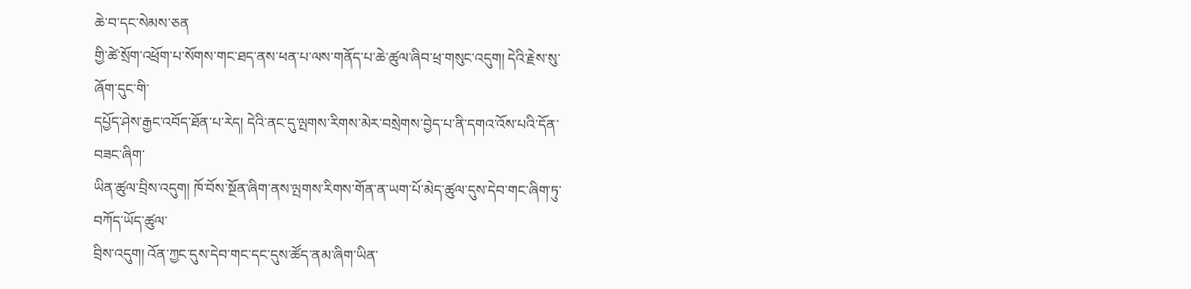ཆེ་བ་དང་སེམས་ཅན
གྱི་ཚེ་སྲོག་འཕྲོག་པ་སོགས་གང་ཐད་ནས་ཕན་པ་ལས་གནོད་པ་ཆེ་ཚུལ་ཞིབ་ཕྲ་གསུང་འདུག། དེའི་རྗེས་སུ་ཞོག་དུང་གི་
དཔྱོད་ཤེས་རྒྱང་འབོད་ཐོན་པ་རེད། དེའི་ནང་དུ་ལྤགས་རིགས་མེར་བསྲེགས་བྱེད་པ་ནི་དགའ་འོས་པའི་དོན་བཟང་ཞིག་
ཡིན་ཚུལ་བྲིས་འདུག། ཁོ་བོས་སྔོན་ཞིག་ནས་ལྤགས་རིགས་གོན་ན་ཡག་པོ་མེད་ཚུལ་དུས་དེབ་གང་ཞིག་ཏུ་བཀོད་ཡོད་ཚུལ་
བྲིས་འདུག། འོན་ཀྱང་དུས་དེབ་གང་དང་དུས་ཚོད་ནམ་ཞིག་ཡིན་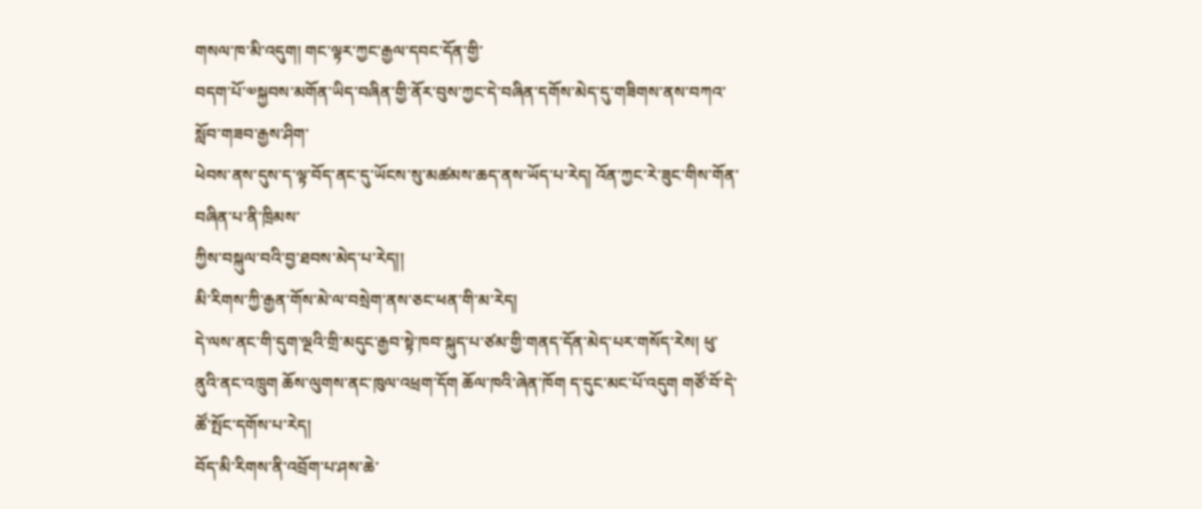གསལ་ཁ་མི་འདུག། གང་ལྟར་ཀྱང་རྒྱལ་དབང་དོན་གྱི་
བདག་པོ་༧སྐྱབས་མགོན་ཡིད་བཞིན་གྱི་ནོར་བུས་ཀྱང་དེ་བཞིན་དགོས་མེད་དུ་གཟིགས་ནས་བཀའ་སློབ་གཟབ་རྒྱས་ཤིག་
ཕེབས་ནས་དུས་ད་ལྟ་བོད་ནང་དུ་ཡོངས་སུ་མཚམས་ཆད་ནས་ཡོད་པ་རེད། འོན་ཀྱང་རེ་ཟུང་གིས་གོན་བཞིན་པ་ནི་ཁྲིམས་
ཀྱིས་བསྐུལ་བའི་བྱ་ཐབས་མེད་པ་རེད།།
མི་རིགས་ཀྱི་རྒྱན་གོས་མེ་ལ་བསྲེག་ནས་ཅང་ཕན་གི་མ་རེད།
དེ་ལས་ནང་གི་དུག་ལྔའི་གྲི་མདུང་རྒྱབ་སྟེ་ཁབ་སྐུད་པ་ཙམ་གྱི་གནད་དོན་མེད་པར་གསོད་རེས། ཕུ་ནུའི་ནང་འཁྲུག ཆོས་ལུགས་ནང་ཁུལ་འཕྲག་དོག ཆོལ་ཁའི་ཞེན་ཁོག ད་དུང་མང་པོ་འདུག གཙོ་བོ་དེ་ཚོ་སྤོང་དགོས་པ་རེད།
བོད་མི་རིགས་ནི་འབྲོག་པ་ཤས་ཆེ་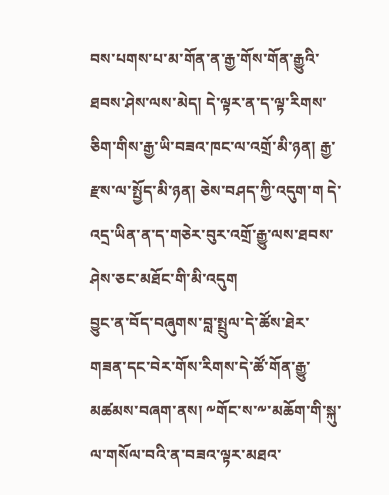བས་པགས་པ་མ་གོན་ན་རྒྱ་གོས་གོན་རྒྱུའི་ཐབས་ཤེས་ལས་མེད། དེ་ལྟར་ན་ད་ལྟ་རིགས་ཅིག་གིས་རྒྱ་ཡི་བཟའ་ཁང་ལ་འགྲོ་མི་ཉན། རྒྱ་རྫས་ལ་སྤྱོད་མི་ཉན། ཅེས་བཤད་ཀྱི་འདུག་ག དེ་འདྲ་ཡིན་ན་ད་གཅེར་བུར་འགྲོ་རྒྱུ་ལས་ཐབས་ཤེས་ཅང་མཐོང་གི་མི་འདུག
བྱུང་ན་བོད་བཞུགས་བླ་སྤྲུལ་དེ་ཚོས་ཐེར་གཟན་དང་བེར་གོས་རིགས་དེ་ཚོ་གོན་རྒྱུ་མཚམས་བཞག་ནས། ༸གོང་ས་༸་མཆོག་གི་སྐུ་ལ་གསོལ་བའི་ན་བཟའ་ལྟར་མཐའ་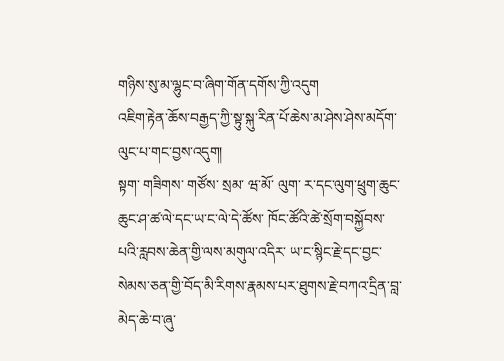གཉིས་སུ་མ་ལྷུང་བ་ཞིག་གོན་དགོས་ཀྱི་འདུག
འཇིག་རྟེན་ཆོས་བརྒྱད་ཀྱི་སྟུ་སྐུ་རིན་པོ་ཆེས་མ་ཤེས་ཤེས་མདོག་ལུང་པ་གང་བྱས་འདུག།
སྟག་ གཟིགས་ གཙོས་ སྲམ་ ཝ་མོ་ ལུག་ ར་དང་ལུག་ཕྲུག་ཆུང་ཆུང་ཤ་ཚ་ལེ་དང་ཡ་ང་ལེ་དེ་ཚོས་ ཁོང་ཚོའི་ཚེ་སྲོག་བསྐྱོབས་པའི་རླབས་ཆེན་གྱི་ལས་མགུལ་འདིར་ ཡ་ང་སྙིང་རྗེ་དང་བྱང་སེམས་ཅན་གྱི་བོད་མི་རིགས་རྣམས་པར་ཐུགས་རྗེ་བཀའ་དྲིན་བླ་མེད་ཆེ་བ་ཞུ་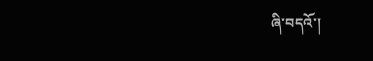ཞི་བདའོ་།